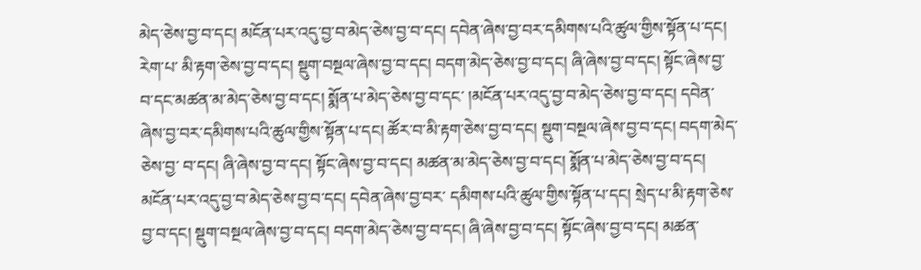མེད་ཅེས་བྱ་བ་དང། མངོན་པར་འདུ་བྱ་བ་མེད་ཅེས་བྱ་བ་དང། དབེན་ཞེས་བྱ་བར་དམིགས་པའི་ཚུལ་གྱིས་སྟོན་པ་དང། རེག་པ་ མི་རྟག་ཅེས་བྱ་བ་དང། སྡུག་བསྔལ་ཞེས་བྱ་བ་དང། བདག་མེད་ཅེས་བྱ་བ་དང། ཞི་ཞེས་བྱ་བ་དང། སྟོང་ཞེས་བྱ་བ་དང་མཚན་མ་མེད་ཅེས་བྱ་བ་དང། སྨོན་པ་མེད་ཅེས་བྱ་བ་དང་ །མངོན་པར་འདུ་བྱ་བ་མེད་ཅེས་བྱ་བ་དང། དབེན་ཞེས་བྱ་བར་དམིགས་པའི་ཚུལ་གྱིས་སྟོན་པ་དང། ཚོར་བ་མི་རྟག་ཅེས་བྱ་བ་དང། སྡུག་བསྔལ་ཞེས་བྱ་བ་དང། བདག་མེད་ཅེས་བྱ་ བ་དང། ཞི་ཞེས་བྱ་བ་དང། སྟོང་ཞེས་བྱ་བ་དང། མཚན་མ་མེད་ཅེས་བྱ་བ་དང། སྨོན་པ་མེད་ཅེས་བྱ་བ་དང། མངོན་པར་འདུ་བྱ་བ་མེད་ཅེས་བྱ་བ་དང། དབེན་ཞེས་བྱ་བར་ དམིགས་པའི་ཚུལ་གྱིས་སྟོན་པ་དང། སྲེད་པ་མི་རྟག་ཅེས་བྱ་བ་དང། སྡུག་བསྔལ་ཞེས་བྱ་བ་དང། བདག་མེད་ཅེས་བྱ་བ་དང། ཞི་ཞེས་བྱ་བ་དང། སྟོང་ཞེས་བྱ་བ་དང། མཚན་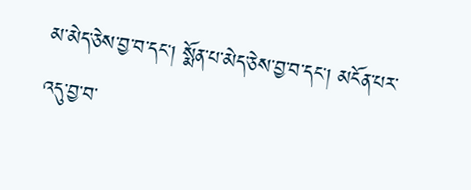མ་མེད་ཅེས་བྱ་བ་དང། སྨོན་པ་མེད་ཅེས་བྱ་བ་དང། མངོན་པར་འདུ་བྱ་བ་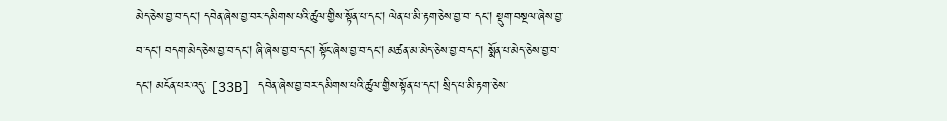མེད་ཅེས་བྱ་བ་དང། དབེན་ཞེས་བྱ་བར་དམིགས་པའི་ཚུལ་གྱིས་སྟོན་པ་དང། ལེན་པ་མི་རྟག་ཅེས་བྱ་བ་ དང། སྡུག་བསྔལ་ཞེས་བྱ་བ་དང། བདག་མེད་ཅེས་བྱ་བ་དང། ཞི་ཞེས་བྱ་བ་དང། སྟོང་ཞེས་བྱ་བ་དང། མཚན་མ་མེད་ཅེས་བྱ་བ་དང། སྨོན་པ་མེད་ཅེས་བྱ་བ་དང། མངོན་པར་འདུ་ [33B] དབེན་ཞེས་བྱ་བར་དམིགས་པའི་ཚུལ་གྱིས་སྟོན་པ་དང། སྲིད་པ་མི་རྟག་ཅེས་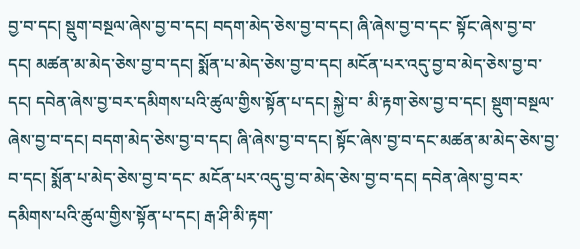བྱ་བ་དང། སྡུག་བསྔལ་ཞེས་བྱ་བ་དང། བདག་མེད་ཅེས་བྱ་བ་དང། ཞི་ཞེས་བྱ་བ་དང་ སྟོང་ཞེས་བྱ་བ་དང། མཚན་མ་མེད་ཅེས་བྱ་བ་དང། སྨོན་པ་མེད་ཅེས་བྱ་བ་དང། མངོན་པར་འདུ་བྱ་བ་མེད་ཅེས་བྱ་བ་དང། དབེན་ཞེས་བྱ་བར་དམིགས་པའི་ཚུལ་གྱིས་སྟོན་པ་དང། སྐྱེ་བ་ མི་རྟག་ཅེས་བྱ་བ་དང། སྡུག་བསྔལ་ཞེས་བྱ་བ་དང། བདག་མེད་ཅེས་བྱ་བ་དང། ཞི་ཞེས་བྱ་བ་དང། སྟོང་ཞེས་བྱ་བ་དང་མཚན་མ་མེད་ཅེས་བྱ་བ་དང། སྨོན་པ་མེད་ཅེས་བྱ་བ་དང་ མངོན་པར་འདུ་བྱ་བ་མེད་ཅེས་བྱ་བ་དང། དབེན་ཞེས་བྱ་བར་དམིགས་པའི་ཚུལ་གྱིས་སྟོན་པ་དང། རྒ་ཤི་མི་རྟག་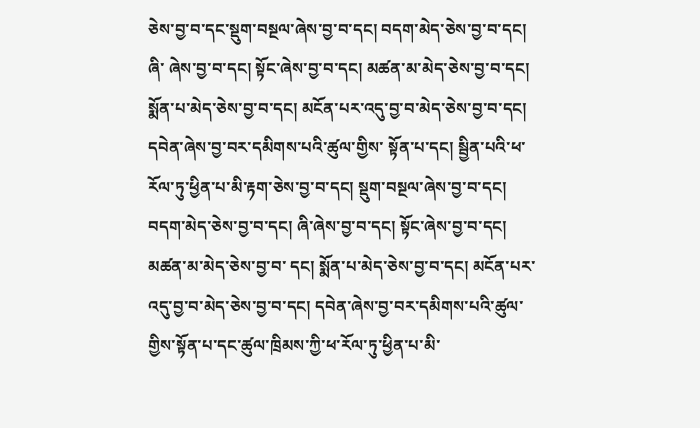ཅེས་བྱ་བ་དང་སྡུག་བསྔལ་ཞེས་བྱ་བ་དང། བདག་མེད་ཅེས་བྱ་བ་དང། ཞི་ ཞེས་བྱ་བ་དང། སྟོང་ཞེས་བྱ་བ་དང། མཚན་མ་མེད་ཅེས་བྱ་བ་དང། སྨོན་པ་མེད་ཅེས་བྱ་བ་དང། མངོན་པར་འདུ་བྱ་བ་མེད་ཅེས་བྱ་བ་དང། དབེན་ཞེས་བྱ་བར་དམིགས་པའི་ཚུལ་གྱིས་ སྟོན་པ་དང། སྦྱིན་པའི་ཕ་རོལ་ཏུ་ཕྱིན་པ་མི་རྟག་ཅེས་བྱ་བ་དང། སྡུག་བསྔལ་ཞེས་བྱ་བ་དང། བདག་མེད་ཅེས་བྱ་བ་དང། ཞི་ཞེས་བྱ་བ་དང། སྟོང་ཞེས་བྱ་བ་དང། མཚན་མ་མེད་ཅེས་བྱ་བ་ དང། སྨོན་པ་མེད་ཅེས་བྱ་བ་དང། མངོན་པར་འདུ་བྱ་བ་མེད་ཅེས་བྱ་བ་དང། དབེན་ཞེས་བྱ་བར་དམིགས་པའི་ཚུལ་གྱིས་སྟོན་པ་དང་ཚུལ་ཁྲིམས་ཀྱི་ཕ་རོལ་ཏུ་ཕྱིན་པ་མི་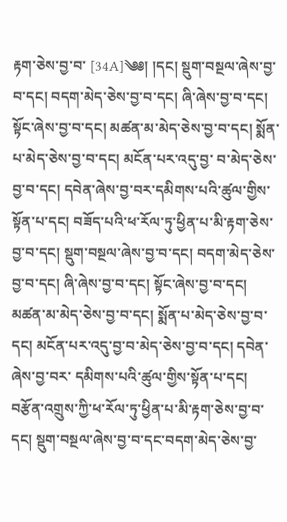རྟག་ཅེས་བྱ་བ་ [34A]༄༅། །དང། སྡུག་བསྔལ་ཞེས་བྱ་བ་དང། བདག་མེད་ཅེས་བྱ་བ་དང། ཞི་ཞེས་བྱ་བ་དང། སྟོང་ཞེས་བྱ་བ་དང། མཚན་མ་མེད་ཅེས་བྱ་བ་དང། སྨོན་པ་མེད་ཅེས་བྱ་བ་དང། མངོན་པར་འདུ་བྱ་ བ་མེད་ཅེས་བྱ་བ་དང། དབེན་ཞེས་བྱ་བར་དམིགས་པའི་ཚུལ་གྱིས་སྟོན་པ་དང། བཟོད་པའི་ཕ་རོལ་ཏུ་ཕྱིན་པ་མི་རྟག་ཅེས་བྱ་བ་དང། སྡུག་བསྔལ་ཞེས་བྱ་བ་དང། བདག་མེད་ཅེས་ བྱ་བ་དང། ཞི་ཞེས་བྱ་བ་དང། སྟོང་ཞེས་བྱ་བ་དང། མཚན་མ་མེད་ཅེས་བྱ་བ་དང། སྨོན་པ་མེད་ཅེས་བྱ་བ་དང། མངོན་པར་འདུ་བྱ་བ་མེད་ཅེས་བྱ་བ་དང། དབེན་ཞེས་བྱ་བར་ དམིགས་པའི་ཚུལ་གྱིས་སྟོན་པ་དང། བརྩོན་འགྲུས་ཀྱི་ཕ་རོལ་ཏུ་ཕྱིན་པ་མི་རྟག་ཅེས་བྱ་བ་དང། སྡུག་བསྔལ་ཞེས་བྱ་བ་དང་བདག་མེད་ཅེས་བྱ་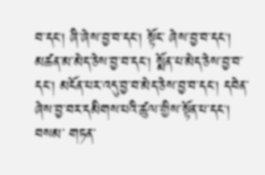བ་དང། ཞི་ཞེས་བྱ་བ་དང། སྟོང་ ཞེས་བྱ་བ་དང། མཚན་མ་མེད་ཅེས་བྱ་བ་དང། སྨོན་པ་མེད་ཅེས་བྱ་བ་དང། མངོན་པར་འདུ་བྱ་བ་མེད་ཅེས་བྱ་བ་དང། དབེན་ཞེས་བྱ་བར་དམིགས་པའི་ཚུལ་གྱིས་སྟོན་པ་དང། བསམ་ གཏན་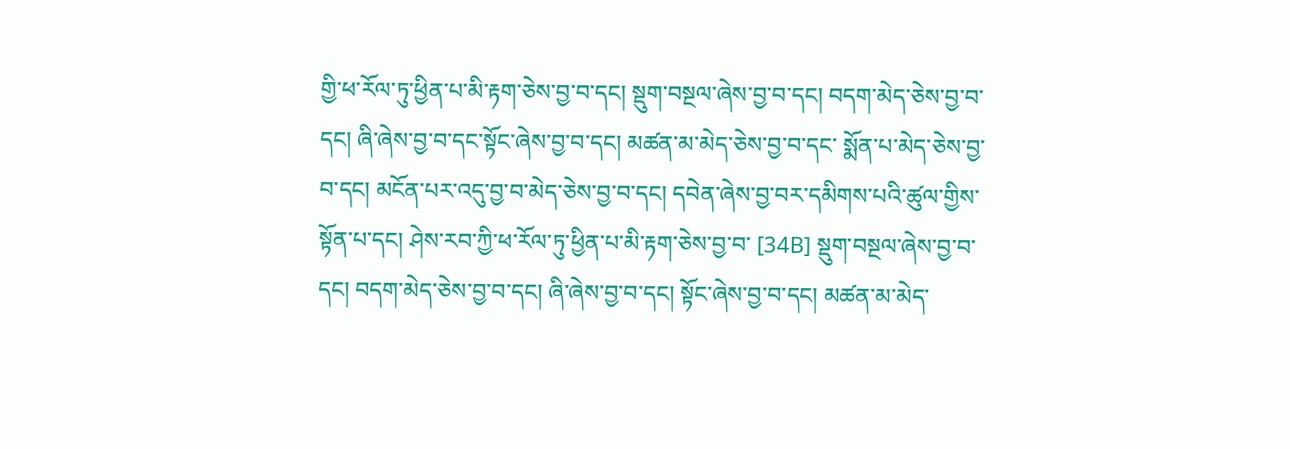གྱི་ཕ་རོལ་ཏུ་ཕྱིན་པ་མི་རྟག་ཅེས་བྱ་བ་དང། སྡུག་བསྔལ་ཞེས་བྱ་བ་དང། བདག་མེད་ཅེས་བྱ་བ་དང། ཞི་ཞེས་བྱ་བ་དང་སྟོང་ཞེས་བྱ་བ་དང། མཚན་མ་མེད་ཅེས་བྱ་བ་དང་ སྨོན་པ་མེད་ཅེས་བྱ་བ་དང། མངོན་པར་འདུ་བྱ་བ་མེད་ཅེས་བྱ་བ་དང། དབེན་ཞེས་བྱ་བར་དམིགས་པའི་ཚུལ་གྱིས་སྟོན་པ་དང། ཤེས་རབ་ཀྱི་ཕ་རོལ་ཏུ་ཕྱིན་པ་མི་རྟག་ཅེས་བྱ་བ་ [34B] སྡུག་བསྔལ་ཞེས་བྱ་བ་དང། བདག་མེད་ཅེས་བྱ་བ་དང། ཞི་ཞེས་བྱ་བ་དང། སྟོང་ཞེས་བྱ་བ་དང། མཚན་མ་མེད་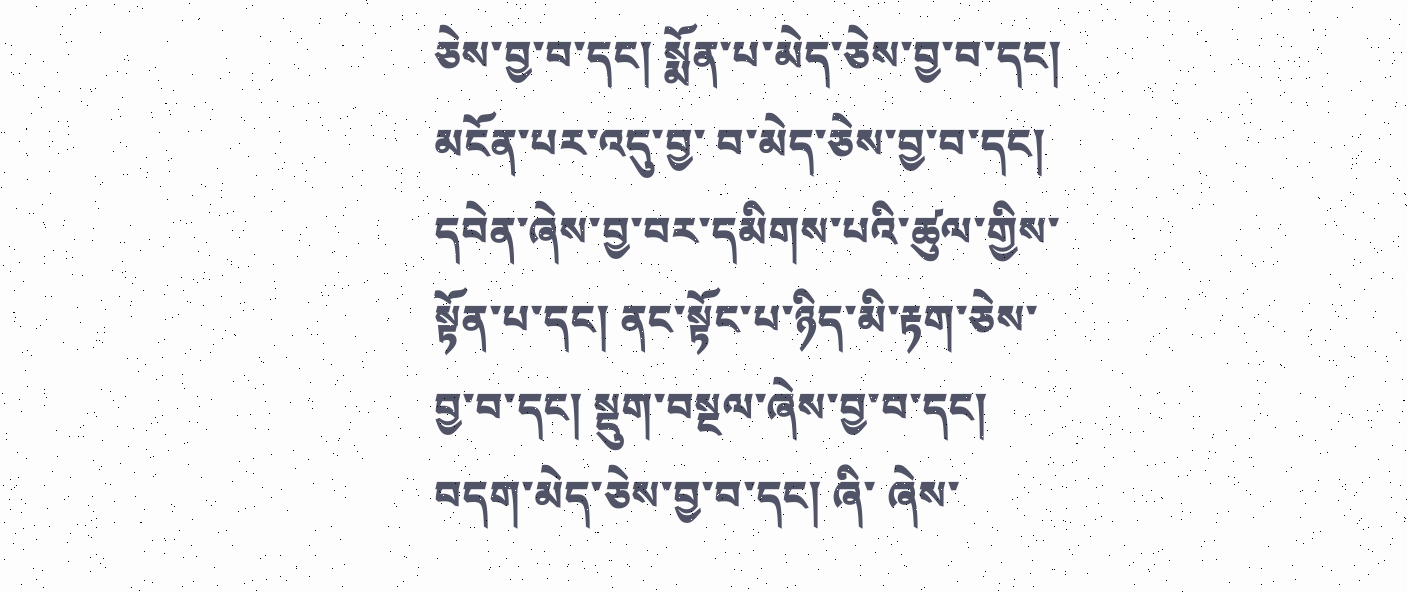ཅེས་བྱ་བ་དང། སྨོན་པ་མེད་ཅེས་བྱ་བ་དང། མངོན་པར་འདུ་བྱ་ བ་མེད་ཅེས་བྱ་བ་དང། དབེན་ཞེས་བྱ་བར་དམིགས་པའི་ཚུལ་གྱིས་སྟོན་པ་དང། ནང་སྟོང་པ་ཉིད་མི་རྟག་ཅེས་བྱ་བ་དང། སྡུག་བསྔལ་ཞེས་བྱ་བ་དང། བདག་མེད་ཅེས་བྱ་བ་དང། ཞི་ ཞེས་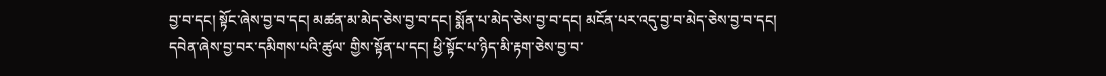བྱ་བ་དང། སྟོང་ཞེས་བྱ་བ་དང། མཚན་མ་མེད་ཅེས་བྱ་བ་དང། སྨོན་པ་མེད་ཅེས་བྱ་བ་དང། མངོན་པར་འདུ་བྱ་བ་མེད་ཅེས་བྱ་བ་དང། དབེན་ཞེས་བྱ་བར་དམིགས་པའི་ཚུལ་ གྱིས་སྟོན་པ་དང། ཕྱི་སྟོང་པ་ཉིད་མི་རྟག་ཅེས་བྱ་བ་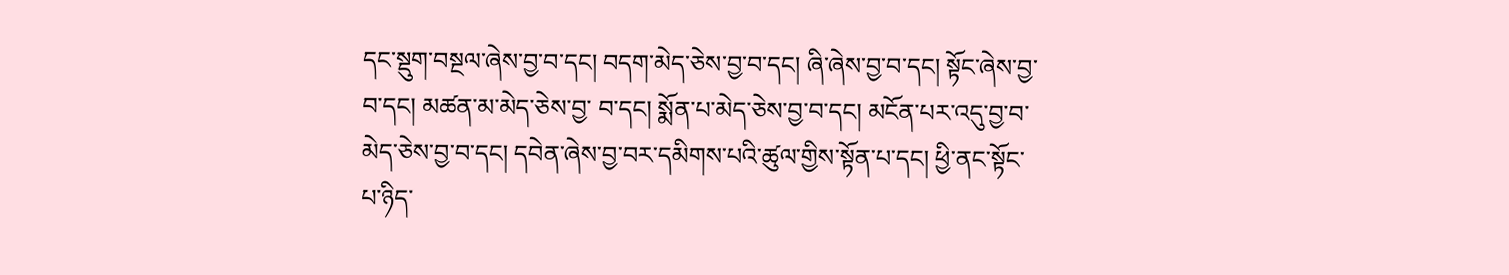དང་སྡུག་བསྔལ་ཞེས་བྱ་བ་དང། བདག་མེད་ཅེས་བྱ་བ་དང། ཞི་ཞེས་བྱ་བ་དང། སྟོང་ཞེས་བྱ་བ་དང། མཚན་མ་མེད་ཅེས་བྱ་ བ་དང། སྨོན་པ་མེད་ཅེས་བྱ་བ་དང། མངོན་པར་འདུ་བྱ་བ་མེད་ཅེས་བྱ་བ་དང། དབེན་ཞེས་བྱ་བར་དམིགས་པའི་ཚུལ་གྱིས་སྟོན་པ་དང། ཕྱི་ནང་སྟོང་པ་ཉིད་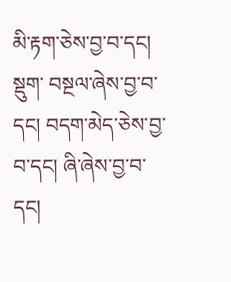མི་རྟག་ཅེས་བྱ་བ་དང། སྡུག་ བསྔལ་ཞེས་བྱ་བ་དང། བདག་མེད་ཅེས་བྱ་བ་དང། ཞི་ཞེས་བྱ་བ་དང།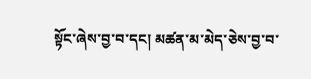སྟོང་ཞེས་བྱ་བ་དང། མཚན་མ་མེད་ཅེས་བྱ་བ་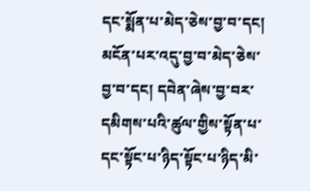དང་སྨོན་པ་མེད་ཅེས་བྱ་བ་དང། མངོན་པར་འདུ་བྱ་བ་མེད་ཅེས་ བྱ་བ་དང། དབེན་ཞེས་བྱ་བར་དམིགས་པའི་ཚུལ་གྱིས་སྟོན་པ་དང་སྟོང་པ་ཉིད་སྟོང་པ་ཉིད་མི་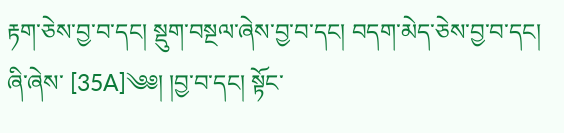རྟག་ཅེས་བྱ་བ་དང། སྡུག་བསྔལ་ཞེས་བྱ་བ་དང། བདག་མེད་ཅེས་བྱ་བ་དང། ཞི་ཞེས་ [35A]༄༅། །བྱ་བ་དང། སྟོང་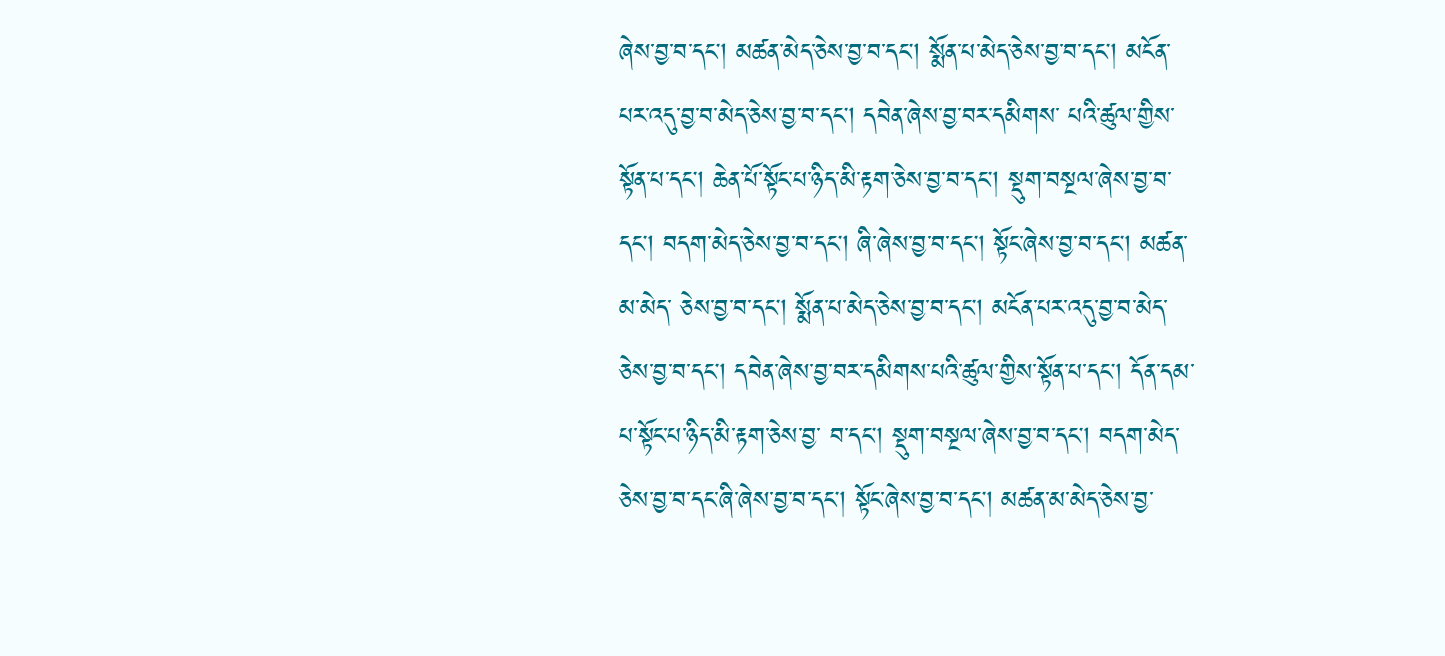ཞེས་བྱ་བ་དང། མཚན་མེད་ཅེས་བྱ་བ་དང། སྨོན་པ་མེད་ཅེས་བྱ་བ་དང། མངོན་པར་འདུ་བྱ་བ་མེད་ཅེས་བྱ་བ་དང། དབེན་ཞེས་བྱ་བར་དམིགས་ པའི་ཚུལ་གྱིས་སྟོན་པ་དང། ཆེན་པོ་སྟོང་པ་ཉིད་མི་རྟག་ཅེས་བྱ་བ་དང། སྡུག་བསྔལ་ཞེས་བྱ་བ་དང། བདག་མེད་ཅེས་བྱ་བ་དང། ཞི་ཞེས་བྱ་བ་དང། སྟོང་ཞེས་བྱ་བ་དང། མཚན་མ་མེད་ ཅེས་བྱ་བ་དང། སྨོན་པ་མེད་ཅེས་བྱ་བ་དང། མངོན་པར་འདུ་བྱ་བ་མེད་ཅེས་བྱ་བ་དང། དབེན་ཞེས་བྱ་བར་དམིགས་པའི་ཚུལ་གྱིས་སྟོན་པ་དང། དོན་དམ་པ་སྟོང་པ་ཉིད་མི་རྟག་ཅེས་བྱ་ བ་དང། སྡུག་བསྔལ་ཞེས་བྱ་བ་དང། བདག་མེད་ཅེས་བྱ་བ་དང་ཞི་ཞེས་བྱ་བ་དང། སྟོང་ཞེས་བྱ་བ་དང། མཚན་མ་མེད་ཅེས་བྱ་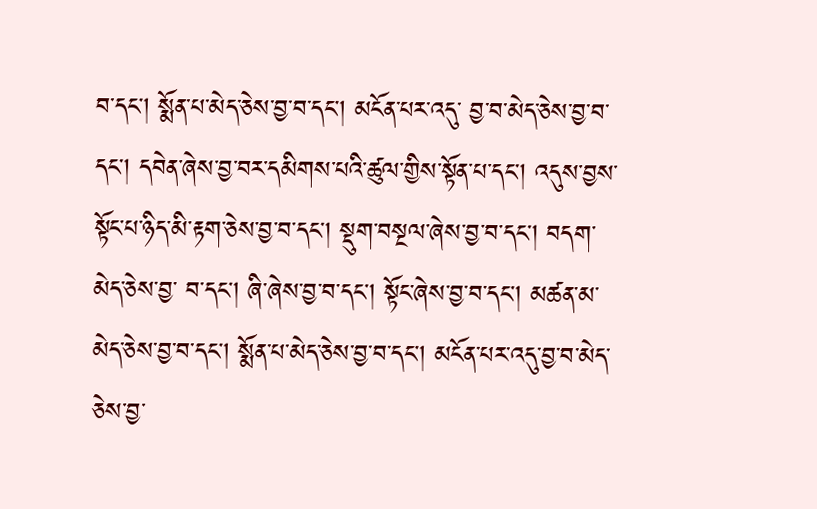བ་དང། སྨོན་པ་མེད་ཅེས་བྱ་བ་དང། མངོན་པར་འདུ་ བྱ་བ་མེད་ཅེས་བྱ་བ་དང། དབེན་ཞེས་བྱ་བར་དམིགས་པའི་ཚུལ་གྱིས་སྟོན་པ་དང། འདུས་བྱས་སྟོང་པ་ཉིད་མི་རྟག་ཅེས་བྱ་བ་དང། སྡུག་བསྔལ་ཞེས་བྱ་བ་དང། བདག་མེད་ཅེས་བྱ་ བ་དང། ཞི་ཞེས་བྱ་བ་དང། སྟོང་ཞེས་བྱ་བ་དང། མཚན་མ་མེད་ཅེས་བྱ་བ་དང། སྨོན་པ་མེད་ཅེས་བྱ་བ་དང། མངོན་པར་འདུ་བྱ་བ་མེད་ཅེས་བྱ་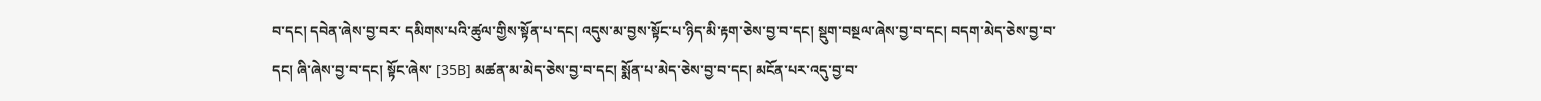བ་དང། དབེན་ཞེས་བྱ་བར་ དམིགས་པའི་ཚུལ་གྱིས་སྟོན་པ་དང། འདུས་མ་བྱས་སྟོང་པ་ཉིད་མི་རྟག་ཅེས་བྱ་བ་དང། སྡུག་བསྔལ་ཞེས་བྱ་བ་དང། བདག་མེད་ཅེས་བྱ་བ་དང། ཞི་ཞེས་བྱ་བ་དང། སྟོང་ཞེས་ [35B] མཚན་མ་མེད་ཅེས་བྱ་བ་དང། སྨོན་པ་མེད་ཅེས་བྱ་བ་དང། མངོན་པར་འདུ་བྱ་བ་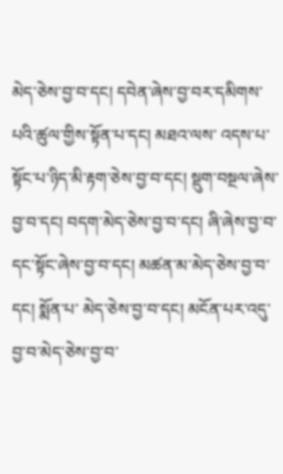མེད་ཅེས་བྱ་བ་དང། དབེན་ཞེས་བྱ་བར་དམིགས་པའི་ཚུལ་གྱིས་སྟོན་པ་དང། མཐའ་ལས་ འདས་པ་སྟོང་པ་ཉིད་མི་རྟག་ཅེས་བྱ་བ་དང། སྡུག་བསྔལ་ཞེས་བྱ་བ་དང། བདག་མེད་ཅེས་བྱ་བ་དང། ཞི་ཞེས་བྱ་བ་དང་སྟོང་ཞེས་བྱ་བ་དང། མཚན་མ་མེད་ཅེས་བྱ་བ་དང། སྨོན་པ་ མེད་ཅེས་བྱ་བ་དང། མངོན་པར་འདུ་བྱ་བ་མེད་ཅེས་བྱ་བ་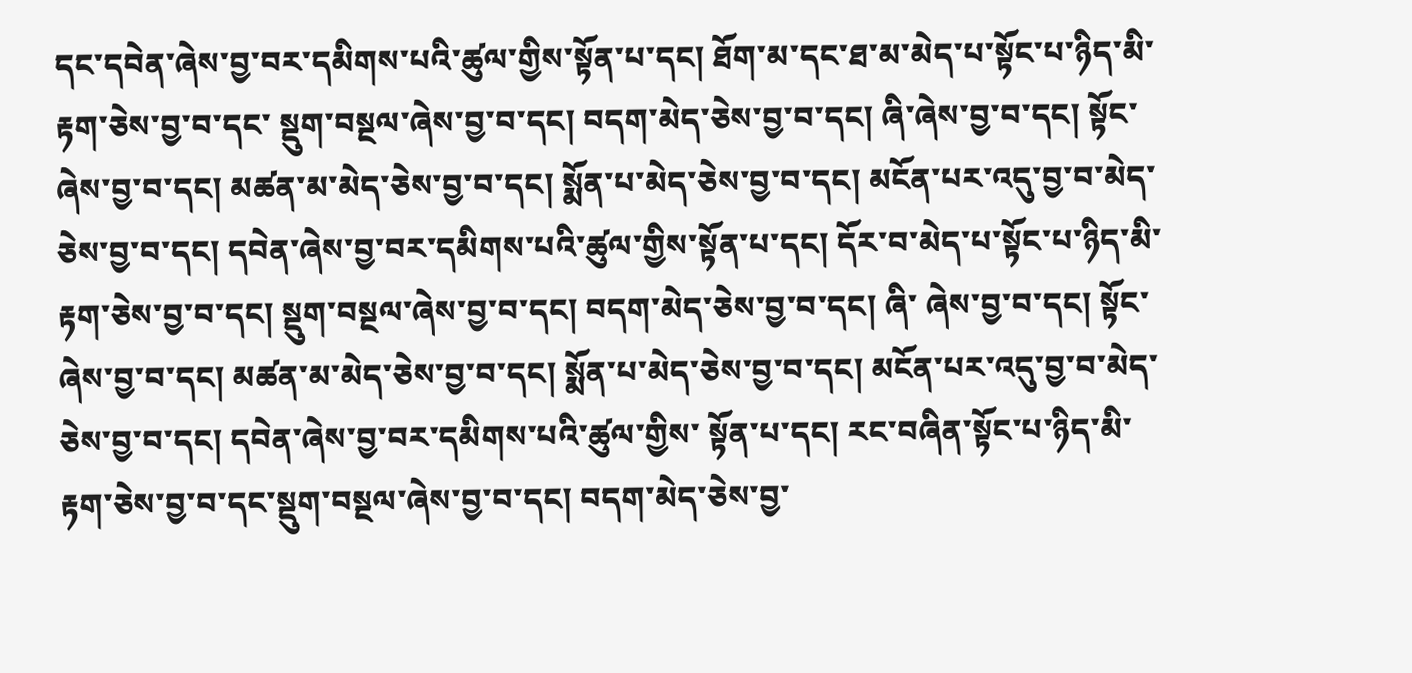དང་དབེན་ཞེས་བྱ་བར་དམིགས་པའི་ཚུལ་གྱིས་སྟོན་པ་དང། ཐོག་མ་དང་ཐ་མ་མེད་པ་སྟོང་པ་ཉིད་མི་རྟག་ཅེས་བྱ་བ་དང་ སྡུག་བསྔལ་ཞེས་བྱ་བ་དང། བདག་མེད་ཅེས་བྱ་བ་དང། ཞི་ཞེས་བྱ་བ་དང། སྟོང་ཞེས་བྱ་བ་དང། མཚན་མ་མེད་ཅེས་བྱ་བ་དང། སྨོན་པ་མེད་ཅེས་བྱ་བ་དང། མངོན་པར་འདུ་བྱ་བ་མེད་ ཅེས་བྱ་བ་དང། དབེན་ཞེས་བྱ་བར་དམིགས་པའི་ཚུལ་གྱིས་སྟོན་པ་དང། དོར་བ་མེད་པ་སྟོང་པ་ཉིད་མི་རྟག་ཅེས་བྱ་བ་དང། སྡུག་བསྔལ་ཞེས་བྱ་བ་དང། བདག་མེད་ཅེས་བྱ་བ་དང། ཞི་ ཞེས་བྱ་བ་དང། སྟོང་ཞེས་བྱ་བ་དང། མཚན་མ་མེད་ཅེས་བྱ་བ་དང། སྨོན་པ་མེད་ཅེས་བྱ་བ་དང། མངོན་པར་འདུ་བྱ་བ་མེད་ཅེས་བྱ་བ་དང། དབེན་ཞེས་བྱ་བར་དམིགས་པའི་ཚུལ་གྱིས་ སྟོན་པ་དང། རང་བཞིན་སྟོང་པ་ཉིད་མི་རྟག་ཅེས་བྱ་བ་དང་སྡུག་བསྔལ་ཞེས་བྱ་བ་དང། བདག་མེད་ཅེས་བྱ་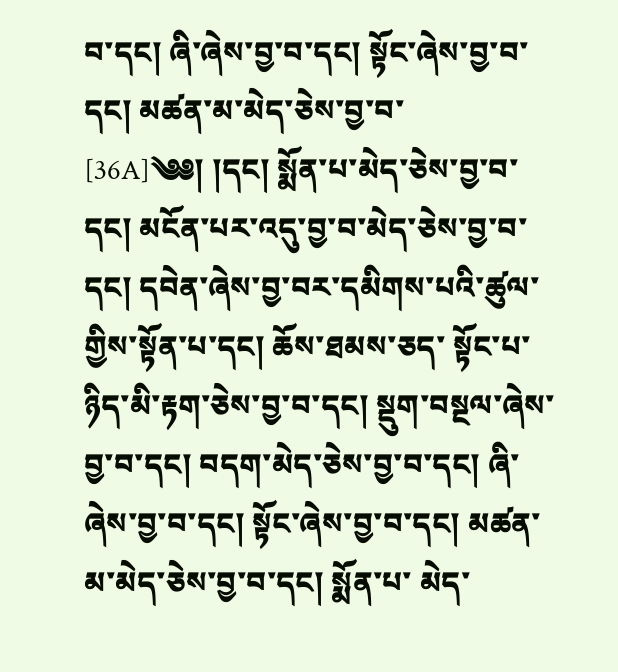བ་དང། ཞི་ཞེས་བྱ་བ་དང། སྟོང་ཞེས་བྱ་བ་དང། མཚན་མ་མེད་ཅེས་བྱ་བ་ [36A]༄༅། །དང། སྨོན་པ་མེད་ཅེས་བྱ་བ་དང། མངོན་པར་འདུ་བྱ་བ་མེད་ཅེས་བྱ་བ་དང། དབེན་ཞེས་བྱ་བར་དམིགས་པའི་ཚུལ་གྱིས་སྟོན་པ་དང། ཆོས་ཐམས་ཅད་ སྟོང་པ་ཉིད་མི་རྟག་ཅེས་བྱ་བ་དང། སྡུག་བསྔལ་ཞེས་བྱ་བ་དང། བདག་མེད་ཅེས་བྱ་བ་དང། ཞི་ཞེས་བྱ་བ་དང། སྟོང་ཞེས་བྱ་བ་དང། མཚན་མ་མེད་ཅེས་བྱ་བ་དང། སྨོན་པ་ མེད་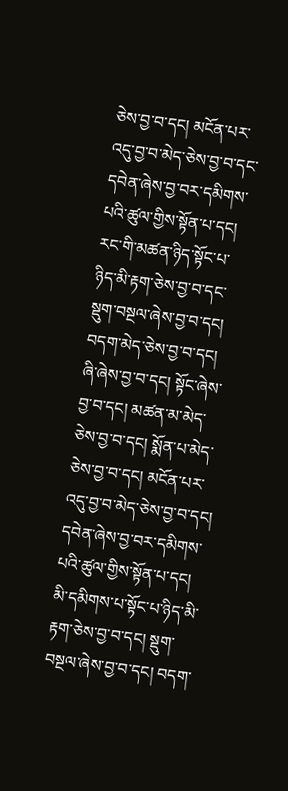ཅེས་བྱ་བ་དང། མངོན་པར་འདུ་བྱ་བ་མེད་ཅེས་བྱ་བ་དང་དབེན་ཞེས་བྱ་བར་དམིགས་པའི་ཚུལ་གྱིས་སྟོན་པ་དང། རང་གི་མཚན་ཉིད་སྟོང་པ་ཉིད་མི་རྟག་ཅེས་བྱ་བ་དང་ སྡུག་བསྔལ་ཞེས་བྱ་བ་དང། བདག་མེད་ཅེས་བྱ་བ་དང། ཞི་ཞེས་བྱ་བ་དང། སྟོང་ཞེས་བྱ་བ་དང། མཚན་མ་མེད་ཅེས་བྱ་བ་དང། སྨོན་པ་མེད་ཅེས་བྱ་བ་དང། མངོན་པར་ འདུ་བྱ་བ་མེད་ཅེས་བྱ་བ་དང། དབེན་ཞེས་བྱ་བར་དམིགས་པའི་ཚུལ་གྱིས་སྟོན་པ་དང། མི་དམིགས་པ་སྟོང་པ་ཉིད་མི་རྟག་ཅེས་བྱ་བ་དང། སྡུག་བསྔལ་ཞེས་བྱ་བ་དང། བདག་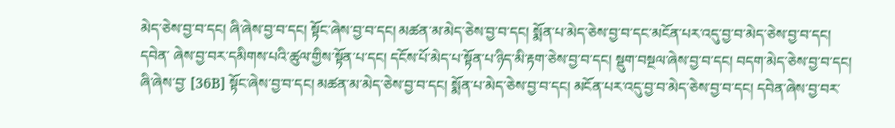མེད་ཅེས་བྱ་བ་དང། ཞི་ཞེས་བྱ་བ་དང། སྟོང་ཞེས་བྱ་བ་དང། མཚན་མ་མེད་ཅེས་བྱ་བ་དང། སྨོན་པ་མེད་ཅེས་བྱ་བ་དང་མངོན་པར་འདུ་བྱ་བ་མེད་ཅེས་བྱ་བ་དང། དབེན་ ཞེས་བྱ་བར་དམིགས་པའི་ཚུལ་གྱིས་སྟོན་པ་དང། དངོས་པོ་མེད་པ་སྟོན་པ་ཉིད་མི་རྟག་ཅེས་བྱ་བ་དང། སྡུག་བསྔལ་ཞེས་བྱ་བ་དང། བདག་མེད་ཅེས་བྱ་བ་དང། ཞི་ཞེས་བྱ་ [36B] སྟོང་ཞེས་བྱ་བ་དང། མཚན་མ་མེད་ཅེས་བྱ་བ་དང། སྨོན་པ་མེད་ཅེས་བྱ་བ་དང། མངོན་པར་འདུ་བྱ་བ་མེད་ཅེས་བྱ་བ་དང། དབེན་ཞེས་བྱ་བར་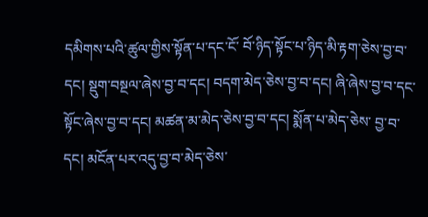དམིགས་པའི་ཚུལ་གྱིས་སྟོན་པ་དང་ངོ་ བོ་ཉིད་སྟོང་པ་ཉིད་མི་རྟག་ཅེས་བྱ་བ་དང། སྡུག་བསྔལ་ཞེས་བྱ་བ་དང། བདག་མེད་ཅེས་བྱ་བ་དང། ཞི་ཞེས་བྱ་བ་དང་སྟོང་ཞེས་བྱ་བ་དང། མཚན་མ་མེད་ཅེས་བྱ་བ་དང། སྨོན་པ་མེད་ཅེས་ བྱ་བ་དང། མངོན་པར་འདུ་བྱ་བ་མེད་ཅེས་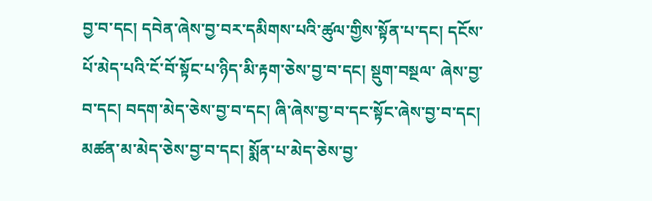བྱ་བ་དང། དབེན་ཞེས་བྱ་བར་དམིགས་པའི་ཚུལ་གྱིས་སྟོན་པ་དང། དངོས་པོ་མེད་པའི་ངོ་བོ་སྟོང་པ་ཉིད་མི་རྟག་ཅེས་བྱ་བ་དང། སྡུག་བསྔལ་ ཞེས་བྱ་བ་དང། བདག་མེད་ཅེས་བྱ་བ་དང། ཞི་ཞེས་བྱ་བ་དང་སྟོང་ཞེས་བྱ་བ་དང། མཚན་མ་མེད་ཅེས་བྱ་བ་དང། སྨོན་པ་མེད་ཅེས་བྱ་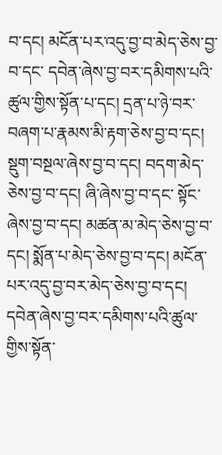བ་དང། མངོན་པར་འདུ་བྱ་བ་མེད་ཅེས་བྱ་བ་དང་ དབེན་ཞེས་བྱ་བར་དམིགས་པའི་ཚུལ་གྱིས་སྟོན་པ་དང། དྲན་པ་ཉེ་བར་བཞག་པ་རྣམས་མི་རྟག་ཅེས་བྱ་བ་དང། སྡུག་བསྔལ་ཞེས་བྱ་བ་དང། བདག་མེད་ཅེས་བྱ་བ་དང། ཞི་ཞེས་བྱ་བ་དང་ སྟོང་ཞེས་བྱ་བ་དང། མཚན་མ་མེད་ཅེས་བྱ་བ་དང། སྨོན་པ་མེད་ཅེས་བྱ་བ་དང། མངོན་པར་འདུ་བྱ་བར་མེད་ཅེས་བྱ་བ་དང། དབེན་ཞེས་བྱ་བར་དམིགས་པའི་ཚུལ་གྱིས་སྟོན་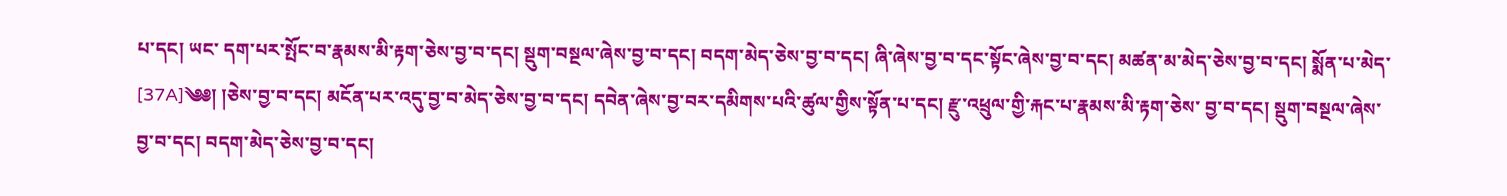པ་དང། ཡང་ དག་པར་སྤོང་བ་རྣམས་མི་རྟག་ཅེས་བྱ་བ་དང། སྡུག་བསྔལ་ཞེས་བྱ་བ་དང། བདག་མེད་ཅེས་བྱ་བ་དང། ཞི་ཞེས་བྱ་བ་དང་སྟོང་ཞེས་བྱ་བ་དང། མཚན་མ་མེད་ཅེས་བྱ་བ་དང། སྨོན་པ་མེད་ [37A]༄༅། །ཅེས་བྱ་བ་དང། མངོན་པར་འདུ་བྱ་བ་མེད་ཅེས་བྱ་བ་དང། དབེན་ཞེས་བྱ་བར་དམིགས་པའི་ཚུལ་གྱིས་སྟོན་པ་དང། རྫུ་འཕྲུལ་གྱི་རྐང་པ་རྣམས་མི་རྟག་ཅེས་ བྱ་བ་དང། སྡུག་བསྔལ་ཞེས་བྱ་བ་དང། བདག་མེད་ཅེས་བྱ་བ་དང།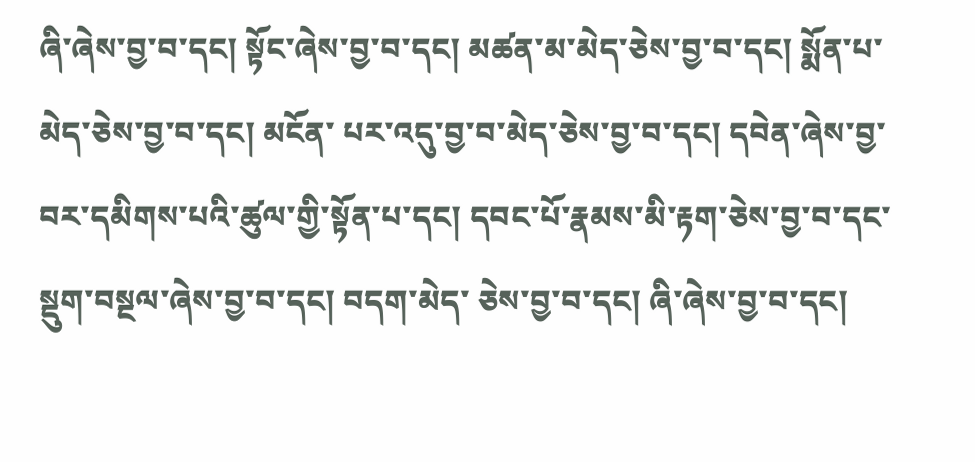ཞི་ཞེས་བྱ་བ་དང། སྟོང་ཞེས་བྱ་བ་དང། མཚན་མ་མེད་ཅེས་བྱ་བ་དང། སྨོན་པ་མེད་ཅེས་བྱ་བ་དང། མངོན་ པར་འདུ་བྱ་བ་མེད་ཅེས་བྱ་བ་དང། དབེན་ཞེས་བྱ་བར་དམིགས་པའི་ཚུལ་གྱི་སྟོན་པ་དང། དབང་པོ་རྣམས་མི་རྟག་ཅེས་བྱ་བ་དང་སྡུག་བསྔལ་ཞེས་བྱ་བ་དང། བདག་མེད་ ཅེས་བྱ་བ་དང། ཞི་ཞེས་བྱ་བ་དང།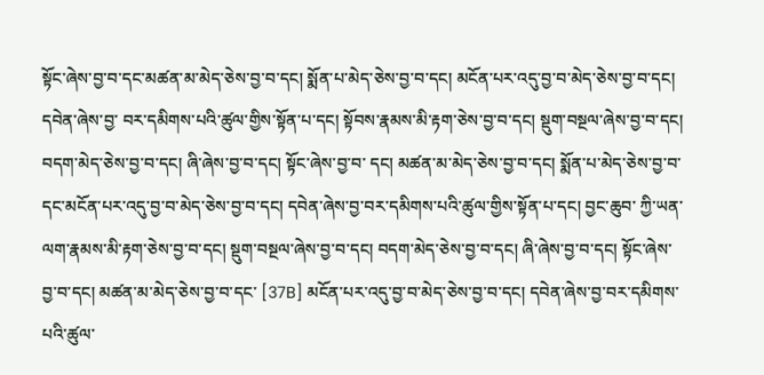སྟོང་ཞེས་བྱ་བ་དང་མཚན་མ་མེད་ཅེས་བྱ་བ་དང། སྨོན་པ་མེད་ཅེས་བྱ་བ་དང། མངོན་པར་འདུ་བྱ་བ་མེད་ཅེས་བྱ་བ་དང། དབེན་ཞེས་བྱ་ བར་དམིགས་པའི་ཚུལ་གྱིས་སྟོན་པ་དང། སྟོབས་རྣམས་མི་རྟག་ཅེས་བྱ་བ་དང། སྡུག་བསྔལ་ཞེས་བྱ་བ་དང། བདག་མེད་ཅེས་བྱ་བ་དང། ཞི་ཞེས་བྱ་བ་དང། སྟོང་ཞེས་བྱ་བ་ དང། མཚན་མ་མེད་ཅེས་བྱ་བ་དང། སྨོན་པ་མེད་ཅེས་བྱ་བ་དང་མངོན་པར་འདུ་བྱ་བ་མེད་ཅེས་བྱ་བ་དང། དབེན་ཞེས་བྱ་བར་དམིགས་པའི་ཚུལ་གྱིས་སྟོན་པ་དང། བྱང་ཆུབ་ ཀྱི་ཡན་ལག་རྣམས་མི་རྟག་ཅེས་བྱ་བ་དང། སྡུག་བསྔལ་ཞེས་བྱ་བ་དང། བདག་མེད་ཅེས་བྱ་བ་དང། ཞི་ཞེས་བྱ་བ་དང། སྟོང་ཞེས་བྱ་བ་དང། མཚན་མ་མེད་ཅེས་བྱ་བ་དང་ [37B] མངོན་པར་འདུ་བྱ་བ་མེད་ཅེས་བྱ་བ་དང། དབེན་ཞེས་བྱ་བར་དམིགས་པའི་ཚུལ་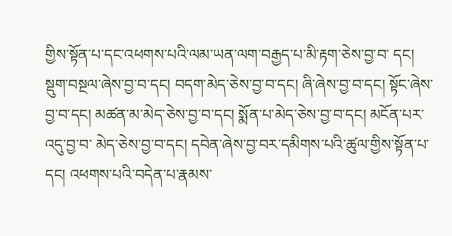གྱིས་སྟོན་པ་དང་འཕགས་པའི་ལམ་ཡན་ལག་བརྒྱད་པ་མི་རྟག་ཅེས་བྱ་བ་ དང། སྡུག་བསྔལ་ཞེས་བྱ་བ་དང། བདག་མེད་ཅེས་བྱ་བ་དང། ཞི་ཞེས་བྱ་བ་དང། སྟོང་ཞེས་བྱ་བ་དང། མཚན་མ་མེད་ཅེས་བྱ་བ་དང། སྨོན་པ་མེད་ཅེས་བྱ་བ་དང། མངོན་པར་འདུ་བྱ་བ་ མེད་ཅེས་བྱ་བ་དང། དབེན་ཞེས་བྱ་བར་དམིགས་པའི་ཚུལ་གྱིས་སྟོན་པ་དང། འཕགས་པའི་བདེན་པ་རྣམས་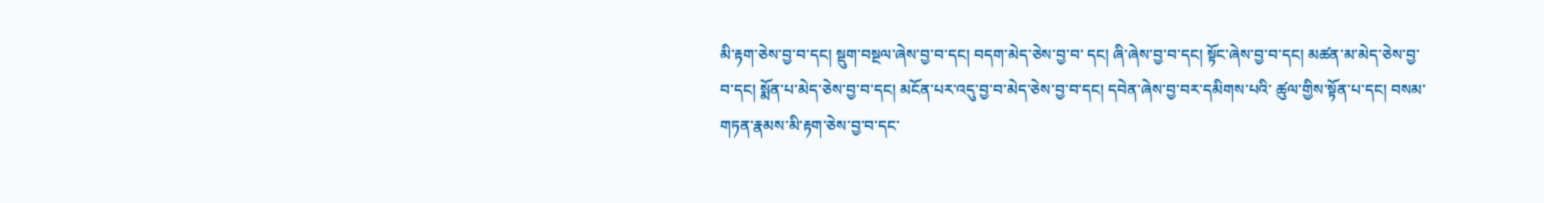མི་རྟག་ཅེས་བྱ་བ་དང། སྡུག་བསྔལ་ཞེས་བྱ་བ་དང། བདག་མེད་ཅེས་བྱ་བ་ དང། ཞི་ཞེས་བྱ་བ་དང། སྟོང་ཞེས་བྱ་བ་དང། མཚན་མ་མེད་ཅེས་བྱ་བ་དང། སྨོན་པ་མེད་ཅེས་བྱ་བ་དང། མངོན་པར་འདུ་བྱ་བ་མེད་ཅེས་བྱ་བ་དང། དབེན་ཞེས་བྱ་བར་དམིགས་པའི་ ཚུལ་གྱིས་སྟོན་པ་དང། བསམ་གཏན་རྣམས་མི་རྟག་ཅེས་བྱ་བ་དང་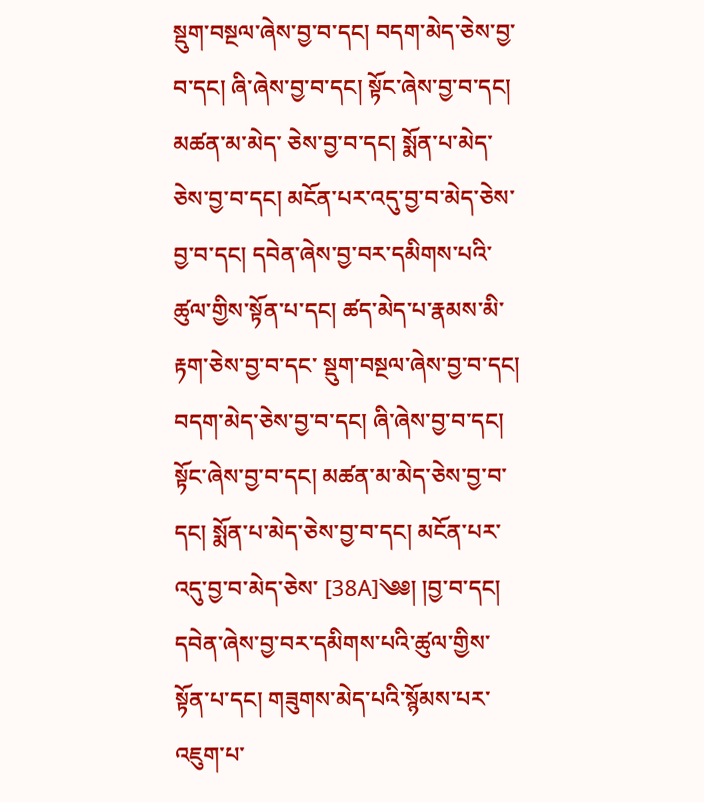སྡུག་བསྔལ་ཞེས་བྱ་བ་དང། བདག་མེད་ཅེས་བྱ་བ་དང། ཞི་ཞེས་བྱ་བ་དང། སྟོང་ཞེས་བྱ་བ་དང། མཚན་མ་མེད་ ཅེས་བྱ་བ་དང། སྨོན་པ་མེད་ཅེས་བྱ་བ་དང། མངོན་པར་འདུ་བྱ་བ་མེད་ཅེས་བྱ་བ་དང། དབེན་ཞེས་བྱ་བར་དམིགས་པའི་ཚུལ་གྱིས་སྟོན་པ་དང། ཚད་མེད་པ་རྣམས་མི་རྟག་ཅེས་བྱ་བ་དང་ སྡུག་བསྔལ་ཞེས་བྱ་བ་དང། བདག་མེད་ཅེས་བྱ་བ་དང། ཞི་ཞེས་བྱ་བ་དང། སྟོང་ཞེས་བྱ་བ་དང། མཚན་མ་མེད་ཅེས་བྱ་བ་དང། སྨོན་པ་མེད་ཅེས་བྱ་བ་དང། མངོན་པར་འདུ་བྱ་བ་མེད་ཅེས་ [38A]༄༅། །བྱ་བ་དང། དབེན་ཞེས་བྱ་བར་དམིགས་པའི་ཚུལ་གྱིས་སྟོན་པ་དང། གཟུགས་མེད་པའི་སྙོམས་པར་འཇུག་པ་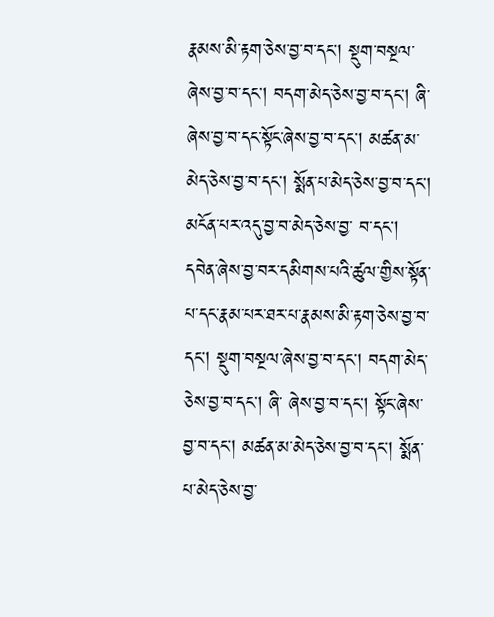རྣམས་མི་རྟག་ཅེས་བྱ་བ་དང། སྡུག་བསྔལ་ ཞེས་བྱ་བ་དང། བདག་མེད་ཅེས་བྱ་བ་དང། ཞི་ཞེས་བྱ་བ་དང་སྟོང་ཞེས་བྱ་བ་དང། མཚན་མ་མེད་ཅེས་བྱ་བ་དང། སྨོན་པ་མེད་ཅེས་བྱ་བ་དང། མངོན་པར་འདུ་བྱ་བ་མེད་ཅེས་བྱ་ བ་དང། དབེན་ཞེས་བྱ་བར་དམིགས་པའི་ཚུལ་གྱིས་སྟོན་པ་དང་རྣམ་པར་ཐར་པ་རྣམས་མི་རྟག་ཅེས་བྱ་བ་དང། སྡུག་བསྔལ་ཞེས་བྱ་བ་དང། བདག་མེད་ཅེས་བྱ་བ་དང། ཞི་ ཞེས་བྱ་བ་དང། སྟོང་ཞེས་བྱ་བ་དང། མཚན་མ་མེད་ཅེས་བྱ་བ་དང། སྨོན་པ་མེད་ཅེས་བྱ་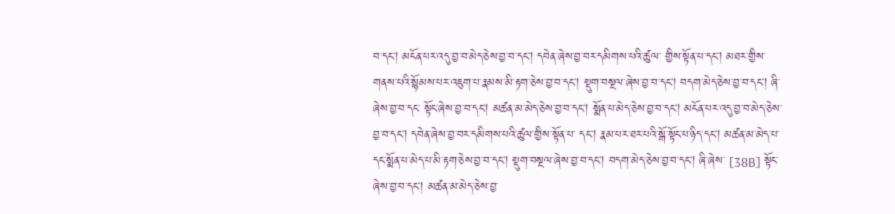བ་དང། མངོན་པར་འདུ་བྱ་བ་མེད་ཅེས་བྱ་བ་དང། དབེན་ཞེས་བྱ་བར་དམིགས་པའི་ཚུལ་ གྱིས་སྟོན་པ་དང། མཐར་གྱིས་གནས་པའི་སྙོམས་པར་འཇུག་པ་རྣམས་མི་རྟག་ཅེས་བྱ་བ་དང། སྡུག་བསྔལ་ཞེས་བྱ་བ་དང། བདག་མེད་ཅེས་བྱ་བ་དང། ཞི་ཞེས་བྱ་བ་དང་ སྟོང་ཞེས་བྱ་བ་དང། མཚན་མ་མེད་ཅེས་བྱ་བ་དང། སྨོན་པ་མེད་ཅེས་བྱ་བ་དང། མངོན་པར་འདུ་བྱ་བ་མེད་ཅེས་བྱ་བ་དང། དབེན་ཞེས་བྱ་བར་དམིགས་པའི་ཚུལ་གྱིས་སྟོན་པ་ དང། རྣམ་པར་ཐར་པའི་སྒོ་སྟོང་པ་ཉིད་དང། མཚན་མ་མེད་པ་དང་སྨོན་པ་མེད་པ་མི་རྟག་ཅེས་བྱ་བ་དང། སྡུག་བསྔལ་ཞེས་བྱ་བ་དང། བདག་མེད་ཅེས་བྱ་བ་དང། ཞི་ཞེས་ [38B] སྟོང་ཞེས་བྱ་བ་དང། མཚན་མ་མེད་ཅེས་བྱ་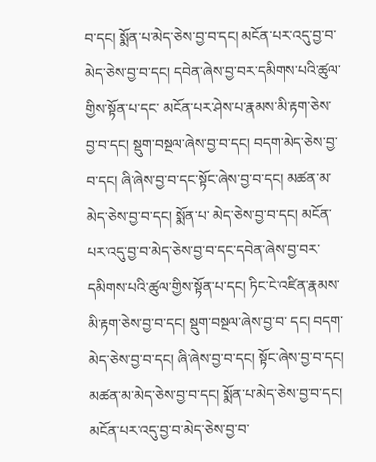བ་དང། སྨོན་པ་མེད་ཅེས་བྱ་བ་དང། མངོན་པར་འདུ་བྱ་བ་མེད་ཅེས་བྱ་བ་དང། དབེན་ཞེས་བྱ་བར་དམིགས་པའི་ཚུལ་གྱིས་སྟོན་པ་དང་ མངོན་པར་ཤེས་པ་རྣམས་མི་རྟག་ཅེས་བྱ་བ་དང། སྡུག་བསྔལ་ཞེས་བྱ་བ་དང། བདག་མེད་ཅེས་བྱ་བ་དང། ཞི་ཞེས་བྱ་བ་དང་སྟོང་ཞེས་བྱ་བ་དང། མཚན་མ་མེད་ཅེས་བྱ་བ་དང། སྨོན་པ་ མེད་ཅེས་བྱ་བ་དང། མངོན་པར་འདུ་བྱ་བ་མེད་ཅེས་བྱ་བ་དང་དབེན་ཞེས་བྱ་བར་དམིགས་པའི་ཚུལ་གྱིས་སྟོན་པ་དང། ཏིང་ངེ་འཛིན་རྣམས་མི་རྟག་ཅེས་བྱ་བ་དང། སྡུག་བསྔལ་ཞེས་བྱ་བ་ དང། བདག་མེད་ཅེས་བྱ་བ་དང། ཞི་ཞེས་བྱ་བ་དང། སྟོང་ཞེས་བྱ་བ་དང། མཚན་མ་མེད་ཅེས་བྱ་བ་དང། སྨོན་པ་མེད་ཅེས་བྱ་བ་དང། མངོན་པར་འདུ་བྱ་བ་མེད་ཅེས་བྱ་བ་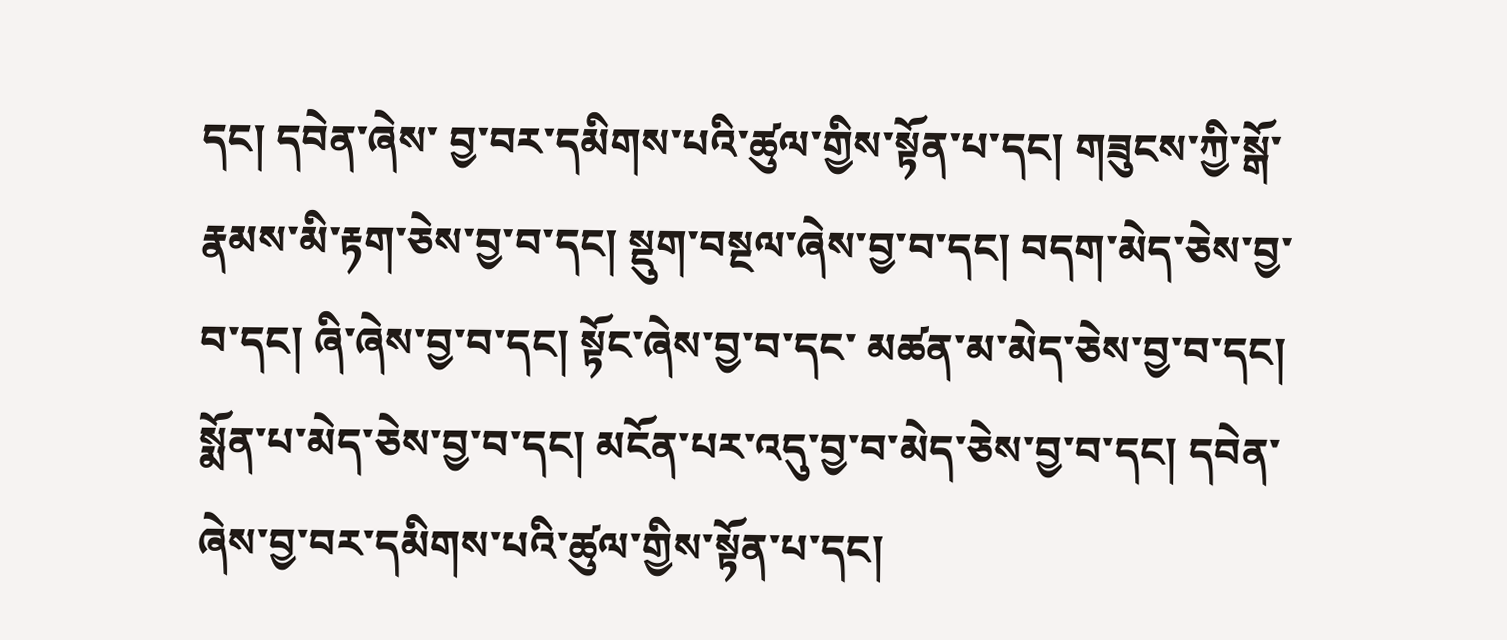དང། དབེན་ཞེས་ བྱ་བར་དམིགས་པའི་ཚུལ་གྱིས་སྟོན་པ་དང། གཟུངས་ཀྱི་སྒོ་རྣམས་མི་རྟག་ཅེས་བྱ་བ་དང། སྡུག་བསྔལ་ཞེས་བྱ་བ་དང། བདག་མེད་ཅེས་བྱ་བ་དང། ཞི་ཞེས་བྱ་བ་དང། སྟོང་ཞེས་བྱ་བ་དང་ མཚན་མ་མེད་ཅེས་བྱ་བ་དང། སྨོན་པ་མེད་ཅེས་བྱ་བ་དང། མངོན་པར་འདུ་བྱ་བ་མེད་ཅེས་བྱ་བ་དང། དབེན་ཞེས་བྱ་བར་དམིགས་པའི་ཚུལ་གྱིས་སྟོན་པ་དང།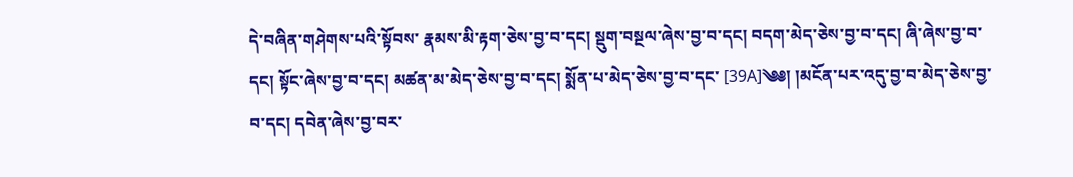དེ་བཞིན་གཤེགས་པའི་སྟོབས་ རྣམས་མི་རྟག་ཅེས་བྱ་བ་དང། སྡུག་བསྔལ་ཞེས་བྱ་བ་དང། བདག་མེད་ཅེས་བྱ་བ་དང། ཞི་ཞེས་བྱ་བ་དང། སྟོང་ཞེས་བྱ་བ་དང། མཚན་མ་མེད་ཅེས་བྱ་བ་དང། སྨོན་པ་མེད་ཅེས་བྱ་བ་དང་ [39A]༄༅། །མངོན་པར་འདུ་བྱ་བ་མེད་ཅེས་བྱ་བ་དང། དབེན་ཞེས་བྱ་བར་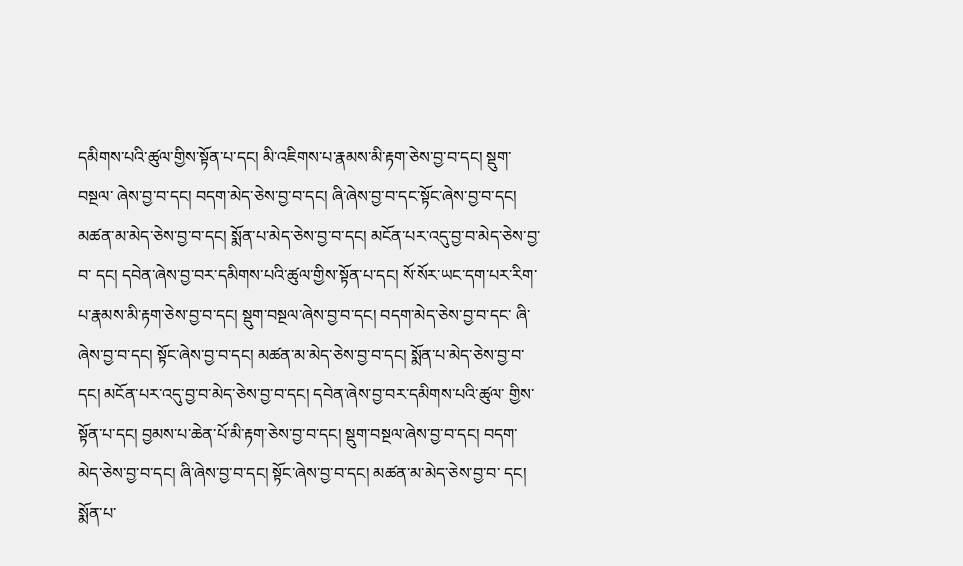དམིགས་པའི་ཚུལ་གྱིས་སྟོན་པ་དང། མི་འཇིགས་པ་རྣམས་མི་རྟག་ཅེས་བྱ་བ་དང། སྡུག་བསྔལ་ ཞེས་བྱ་བ་དང། བདག་མེད་ཅེས་བྱ་བ་དང། ཞི་ཞེས་བྱ་བ་དང་སྟོང་ཞེས་བྱ་བ་དང། མཚན་མ་མེད་ཅེས་བྱ་བ་དང། སྨོན་པ་མེད་ཅེས་བྱ་བ་དང། མངོན་པར་འདུ་བྱ་བ་མེད་ཅེས་བྱ་བ་ དང། དབེན་ཞེས་བྱ་བར་དམིགས་པའི་ཚུལ་གྱིས་སྟོན་པ་དང། སོ་སོར་ཡང་དག་པར་རིག་པ་རྣམས་མི་རྟག་ཅེས་བྱ་བ་དང། སྡུག་བསྔལ་ཞེས་བྱ་བ་དང། བདག་མེད་ཅེས་བྱ་བ་དང་ ཞི་ཞེས་བྱ་བ་དང། སྟོང་ཞེས་བྱ་བ་དང། མཚན་མ་མེད་ཅེས་བྱ་བ་དང། སྨོན་པ་མེད་ཅེས་བྱ་བ་དང། མངོན་པར་འདུ་བྱ་བ་མེད་ཅེས་བྱ་བ་དང། དབེན་ཞེས་བྱ་བར་དམིགས་པའི་ཚུལ་ གྱིས་སྟོན་པ་དང། བྱམས་པ་ཆེན་པོ་མི་རྟག་ཅེས་བྱ་བ་དང། སྡུག་བསྔལ་ཞེས་བྱ་བ་དང། བདག་མེད་ཅེས་བྱ་བ་དང། ཞི་ཞེས་བྱ་བ་དང། སྟོང་ཞེས་བྱ་བ་དང། མཚན་མ་མེད་ཅེས་བྱ་བ་ དང། སྨོན་པ་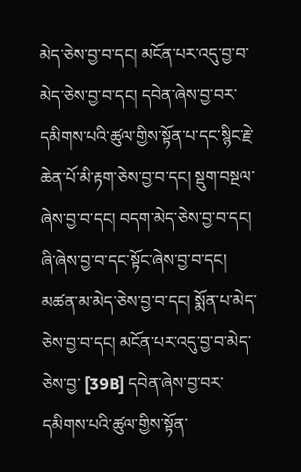མེད་ཅེས་བྱ་བ་དང། མངོན་པར་འདུ་བྱ་བ་མེད་ཅེས་བྱ་བ་དང། དབེན་ཞེས་བྱ་བར་དམིགས་པའི་ཚུལ་གྱིས་སྟོན་པ་དང་སྙིང་རྗེ་ཆེན་པོ་མི་རྟག་ཅེས་བྱ་བ་དང། སྡུག་བསྔལ་ ཞེས་བྱ་བ་དང། བདག་མེད་ཅེས་བྱ་བ་དང། ཞི་ཞེས་བྱ་བ་དང་སྟོང་ཞེས་བྱ་བ་དང། མཚན་མ་མེད་ཅེས་བྱ་བ་དང། སྨོན་པ་མེད་ཅེས་བྱ་བ་དང། མངོན་པར་འདུ་བྱ་བ་མེད་ཅེས་བྱ་ [39B] དབེན་ཞེས་བྱ་བར་དམིགས་པའི་ཚུལ་གྱིས་སྟོན་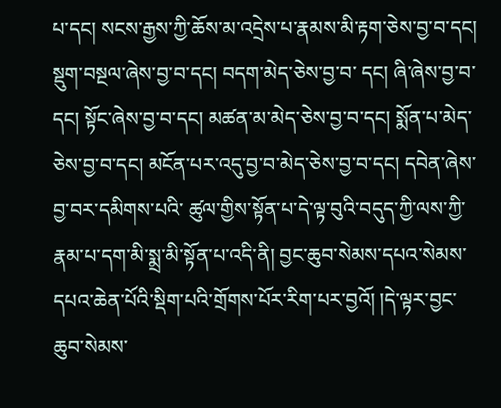པ་དང། སངས་རྒྱས་ཀྱི་ཆོས་མ་འདྲེས་པ་རྣམས་མི་རྟག་ཅེས་བྱ་བ་དང། སྡུག་བསྔལ་ཞེས་བྱ་བ་དང། བདག་མེད་ཅེས་བྱ་བ་ དང། ཞི་ཞེས་བྱ་བ་དང། སྟོང་ཞེས་བྱ་བ་དང། མཚན་མ་མེད་ཅེས་བྱ་བ་དང། སྨོན་པ་མེད་ཅེས་བྱ་བ་དང། མངོན་པར་འདུ་བྱ་བ་མེད་ཅེས་བྱ་བ་དང། དབེན་ཞེས་བྱ་བར་དམིགས་པའི་ ཚུལ་གྱིས་སྟོན་པ་དེ་ལྟ་བུའི་བདུད་ཀྱི་ལས་ཀྱི་རྣམ་པ་དག་མི་སྨྲ་མི་སྟོན་པ་འདི་ནི། བྱང་ཆུབ་སེམས་དཔའ་སེམས་དཔའ་ཆེན་པོའི་སྡིག་པའི་གྲོགས་པོར་རིག་པར་བྱའོ། །དེ་ལྟར་བྱང་ ཆུབ་སེམས་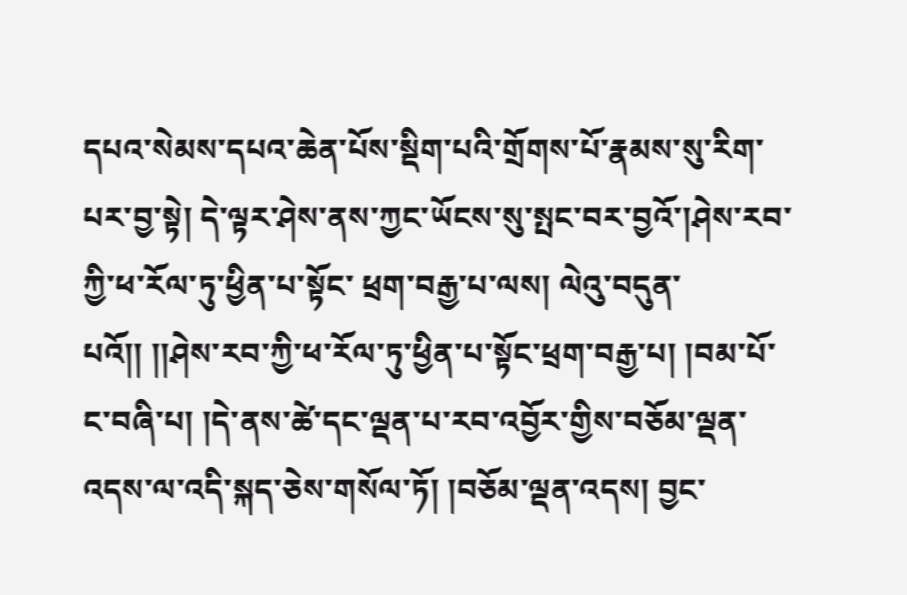དཔའ་སེམས་དཔའ་ཆེན་པོས་སྡིག་པའི་གྲོགས་པོ་རྣམས་སུ་རིག་པར་བྱ་སྟེ། དེ་ལྟར་ཤེས་ནས་ཀྱང་ཡོངས་སུ་སྤང་བར་བྱའོ་།ཤེས་རབ་ཀྱི་ཕ་རོལ་ཏུ་ཕྱིན་པ་སྟོང་ ཕྲག་བརྒྱ་པ་ལས། ལེའུ་བདུན་པའོ།། །།ཤེས་རབ་ཀྱི་ཕ་རོལ་ཏུ་ཕྱིན་པ་སྟོང་ཕྲག་བརྒྱ་པ། །བམ་པོ་ང་བཞི་པ། །དེ་ནས་ཚེ་དང་ལྡན་པ་རབ་འབྱོར་གྱིས་བཅོམ་ལྡན་ འདས་ལ་འདི་སྐད་ཅེས་གསོལ་ཏོ། །བཅོམ་ལྡན་འདས། བྱང་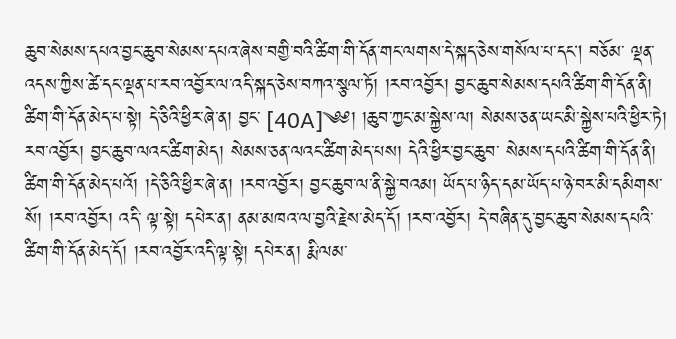ཆུབ་སེམས་དཔའ་བྱང་ཆུབ་སེམས་དཔའ་ཞེས་བགྱི་བའི་ཚིག་གི་དོན་གང་ལགས་དེ་སྐད་ཅེས་གསོལ་པ་དང། བཅོམ་ ལྡན་འདས་ཀྱིས་ཚེ་དང་ལྡན་པ་རབ་འབྱོར་ལ་འདི་སྐད་ཅེས་བཀའ་སྩལ་ཏོ། །རབ་འབྱོར། བྱང་ཆུབ་སེམས་དཔའི་ཚིག་གི་དོན་ནི། ཚིག་གི་དོན་མེད་པ་སྟེ། དེ་ཅིའི་ཕྱིར་ཞེ་ན། བྱང་ [40A]༄༅། །ཆུབ་ཀྱང་མ་སྐྱེས་ལ། སེམས་ཅན་ཡང་མི་སྐྱེས་པའི་ཕྱིར་ཏེ། རབ་འབྱོར། བྱང་ཆུབ་ལའང་ཚིག་མེད། སེམས་ཅན་ལའང་ཚིག་མེད་པས། དེའི་ཕྱིར་བྱང་ཆུབ་ སེམས་དཔའི་ཚིག་གི་དོན་ནི། ཚིག་གི་དོན་མེད་པའོ། །དེ་ཅིའི་ཕྱིར་ཞེ་ན། །རབ་འབྱོར། བྱང་ཆུབ་ལ་ནི་སྐྱེ་བའམ། ཡོད་པ་ཉིད་དམ་ཡོད་པ་ཉེ་བར་མི་དམིགས་སོ། །རབ་འབྱོར། འདི་ ལྟ་སྟེ། དཔེར་ན། ནམ་མཁའ་ལ་བྱའི་རྗེས་མེད་དོ། །རབ་འབྱོར། དེ་བཞིན་དུ་བྱང་ཆུབ་སེམས་དཔའི་ཚིག་གི་དོན་མེད་དོ། །རབ་འབྱོར་འདི་ལྟ་སྟེ། དཔེར་ན། རྨི་ལམ་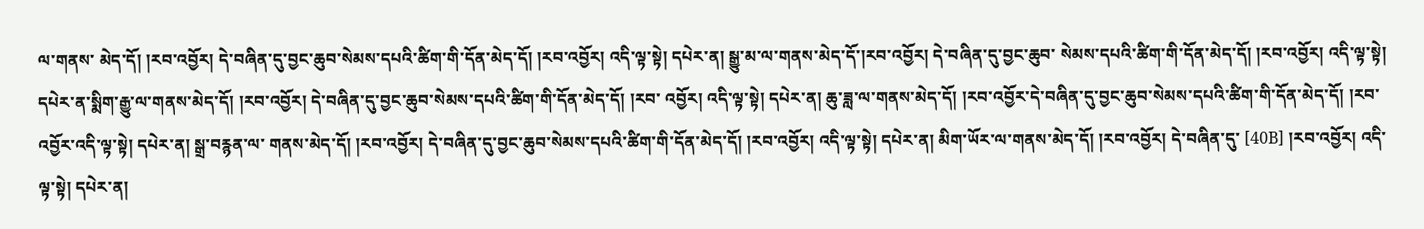ལ་གནས་ མེད་དོ། །རབ་འབྱོར། དེ་བཞིན་དུ་བྱང་ཆུབ་སེམས་དཔའི་ཚིག་གི་དོན་མེད་དོ། །རབ་འབྱོར། འདི་ལྟ་སྟེ། དཔེར་ན། སྒྱུ་མ་ལ་གནས་མེད་དོ་།རབ་འབྱོར། དེ་བཞིན་དུ་བྱང་ཆུབ་ སེམས་དཔའི་ཚིག་གི་དོན་མེད་དོ། །རབ་འབྱོར། འདི་ལྟ་སྟེ། དཔེར་ན་སྨིག་རྒྱུ་ལ་གནས་མེད་དོ། །རབ་འབྱོར། དེ་བཞིན་དུ་བྱང་ཆུབ་སེམས་དཔའི་ཚིག་གི་དོན་མེད་དོ། །རབ་ འབྱོར། འདི་ལྟ་སྟེ། དཔེར་ན། ཆུ་ཟླ་ལ་གནས་མེད་དོ། །རབ་འབྱོར་དེ་བཞིན་དུ་བྱང་ཆུབ་སེམས་དཔའི་ཚིག་གི་དོན་མེད་དོ། །རབ་འབྱོར་འདི་ལྟ་སྟེ། དཔེར་ན། སྒྲ་བརྙན་ལ་ གནས་མེད་དོ། །རབ་འབྱོར། དེ་བཞིན་དུ་བྱང་ཆུབ་སེམས་དཔའི་ཚིག་གི་དོན་མེད་དོ། །རབ་འབྱོར། འདི་ལྟ་སྟེ། དཔེར་ན། མིག་ཡོར་ལ་གནས་མེད་དོ། །རབ་འབྱོར། དེ་བཞིན་དུ་ [40B] །རབ་འབྱོར། འདི་ལྟ་སྟེ། དཔེར་ན།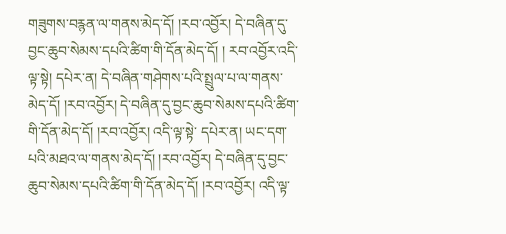གཟུགས་བརྙན་ལ་གནས་མེད་དོ། །རབ་འབྱོར། དེ་བཞིན་དུ་བྱང་ཆུབ་སེམས་དཔའི་ཚིག་གི་དོན་མེད་དོ། ། རབ་འབྱོར་འདི་ལྟ་སྟེ། དཔེར་ན། དེ་བཞིན་གཤེགས་པའི་སྤྲུལ་པ་ལ་གནས་མེད་དོ། །རབ་འབྱོར། དེ་བཞིན་དུ་བྱང་ཆུབ་སེམས་དཔའི་ཚིག་གི་དོན་མེད་དོ། །རབ་འབྱོར། འདི་ལྟ་སྟེ་ དཔེར་ན། ཡང་དག་པའི་མཐའ་ལ་གནས་མེད་དོ། །རབ་འབྱོར། དེ་བཞིན་དུ་བྱང་ཆུབ་སེམས་དཔའི་ཚིག་གི་དོན་མེད་དོ། །རབ་འབྱོར། འདི་ལྟ་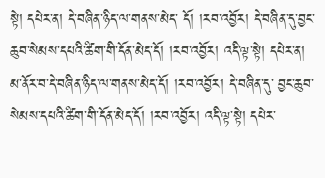སྟེ། དཔེར་ན། དེ་བཞིན་ཉིད་ལ་གནས་མེད་ དོ། །རབ་འབྱོར། དེ་བཞིན་དུ་བྱང་ཆུབ་སེམས་དཔའི་ཚིག་གི་དོན་མེད་དོ། །རབ་འབྱོར། འདི་ལྟ་སྟེ། དཔེར་ན། མ་ནོར་བ་དེ་བཞིན་ཉིད་ལ་གནས་མེད་དོ། །རབ་འབྱོར། དེ་བཞིན་དུ་ བྱང་ཆུབ་སེམས་དཔའི་ཚིག་གི་དོན་མེད་དོ། །རབ་འབྱོར། འདི་ལྟ་སྟེ། དཔེར་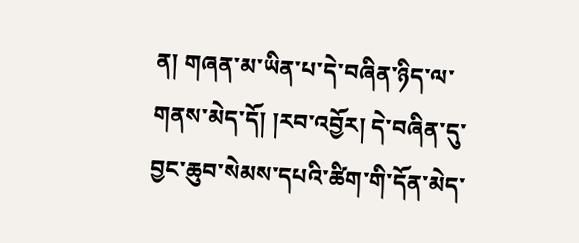ན། གཞན་མ་ཡིན་པ་དེ་བཞིན་ཉིད་ལ་གནས་མེད་དོ། །རབ་འབྱོར། དེ་བཞིན་དུ་བྱང་ཆུབ་སེམས་དཔའི་ཚིག་གི་དོན་མེད་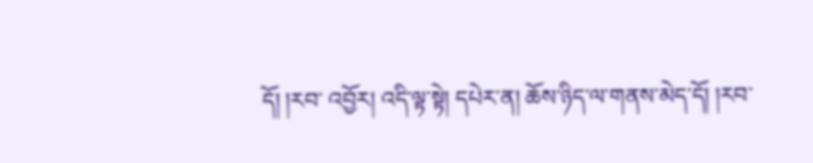དོ། །རབ་ འབྱོར། འདི་ལྟ་སྟེ། དཔེར་ན། ཆོས་ཉིད་ལ་གནས་མེད་དོ། །རབ་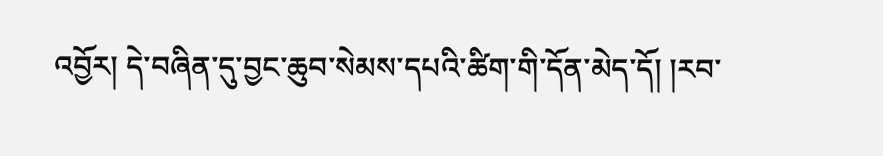འབྱོར། དེ་བཞིན་དུ་བྱང་ཆུབ་སེམས་དཔའི་ཚིག་གི་དོན་མེད་དོ། །རབ་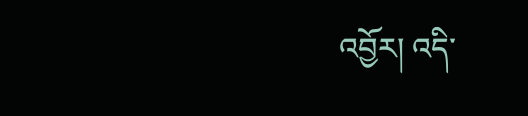འབྱོར། འདི་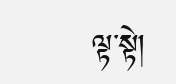ལྟ་སྟེ།